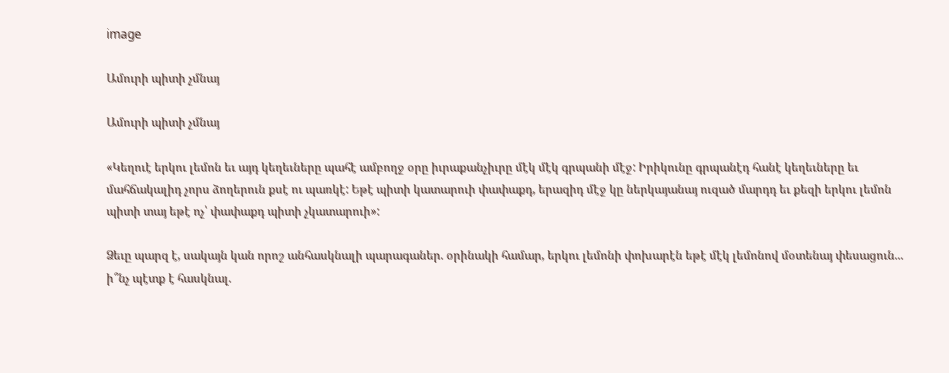image

Ամուրի պիտի չմնայ

Ամուրի պիտի չմնայ

«Կեղուէ երկու լեմոն եւ այդ կեղեւները պահէ ամբողջ օրը իւրաքանչիւրը մէկ մէկ գրպանի մէջ: Իրիկունը գրպանէդ հանէ կեղեւները եւ մահճակալիդ չորս ձողերուն քսէ ու պառկէ: Եթէ պիտի կատարուի փափաքդ, երազիդ մէջ կը ներկայանայ ուզած մարդդ եւ քեզի երկու լեմոն պիտի տայ եթէ ոչ՝ փափաքդ պիտի չկատարուի»:

Ձեւը պարզ է, սակայն կան որոշ անհասկնալի պարագաներ. օրինակի համար, երկու լեմոնի փոխարէն եթէ մէկ լեմոնով մօտենայ փեսացուն... ի՞նչ պէտք է հասկնալ.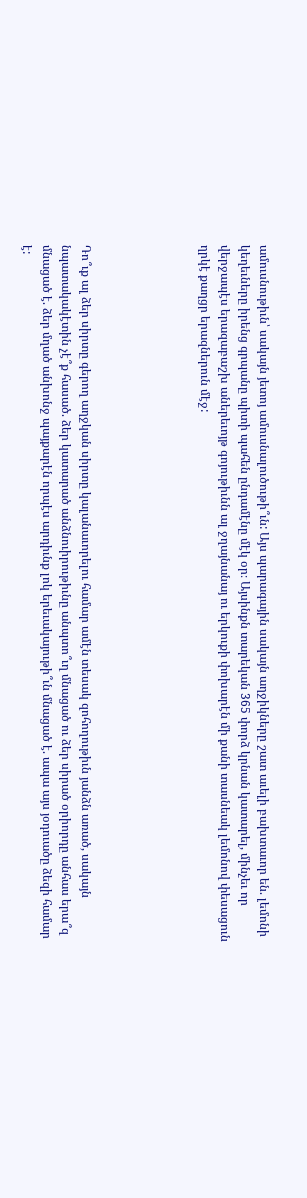ամուսնութիւն՝ սակայն յետոյ ամուսնալուծութի՞ւն: Այս պարագային սակայն աղջիկները շատ աւելի բախտաւոր են. լեմոնի կեղեւները իրենց գրպանը պիտի պահեն ընդամէնը մէկ օր։ Այսինքն տարեկան 365 փորձ կրնան կատարել, մինչեւ որ վերջապէս երազաբաշխ աներեւոյթ գոյութիւնն ալ ջղայնանայ ու երկուքի փոխարէն մի քանի տասնեակ լեմոնով փեսացուն ղրկէ քաղցր երազներուն մէջ:





Դո՞ւք ալ ձեր սիրտը գերող աղջկան սիրտը կալանաւորելու համար ամէն տեսակ զոհողութիւն յանձն առած, սակայն նպատակակէտին չէ՞ք հասած. ձեր կատարած անձնուիրութիւնը անպտո՞ւղ մնացած ու ձեր սիրած օրիորդը անհաս երա՞զ մնացած է. ձեր մղած անխոնջ պայքարէն որպէս արդիւնք լոկ երեւակայութի՞ւն մնացած է. ապա այս յօդուածը ձեզի համար է: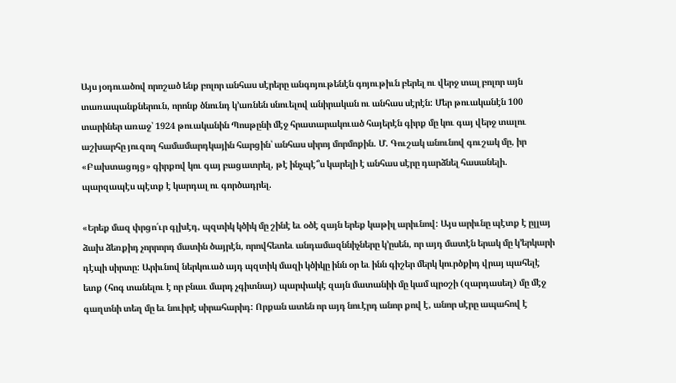Այս յօդուածով որոշած ենք բոլոր անհաս սէրերը անգոյութենէն գոյութիւն բերել ու վերջ տալ բոլոր այն տառապանքներուն, որոնք ծնունդ կ՚առնեն սնուելով անիրական ու անհաս սէրէն: Մեր թուականէն 100 տարիներ առաջ՝ 1924 թուականին Պոսթընի մէջ հրատարակուած հայերէն գիրք մը կու գայ վերջ տալու աշխարհը յուզող համամարդկային հարցին՝ անհաս սիրոյ մորմոքին. Մ. Գուշակ անունով գուշակ մը, իր «Բախտացոյց» գիրքով կու գայ բացատրել, թէ ինչպէ՞ս կարելի է անհաս սէրը դարձնել հասանելի. պարզապէս պէտք է կարդալ ու գործադրել.

«Երեք մազ փրցո՛ւր գլխէդ, պզտիկ կծիկ մը շինէ եւ օծէ զայն երեք կաթիլ արիւնով: Այս արիւնը պէտք է ըլլայ ձախ ձեռքիդ չորրորդ մատին ծայրէն, որովհետեւ անդամազննիչները կ՚ըսեն, որ այդ մատէն երակ մը կ՚երկարի դէպի սիրտը: Արիւնով ներկուած այդ պզտիկ մազի կծիկը ինն օր եւ ինն գիշեր մերկ կուրծքիդ վրայ պահելէ ետք (հոգ տանելու է որ բնաւ մարդ չգիտնայ) պարփակէ զայն մատանիի մը կամ պրօշի (զարդասեղ) մը մէջ գաղտնի տեղ մը եւ նուիրէ սիրահարիդ: Որքան ատեն որ այդ նուէրդ անոր քով է, անոր սէրը ապահով է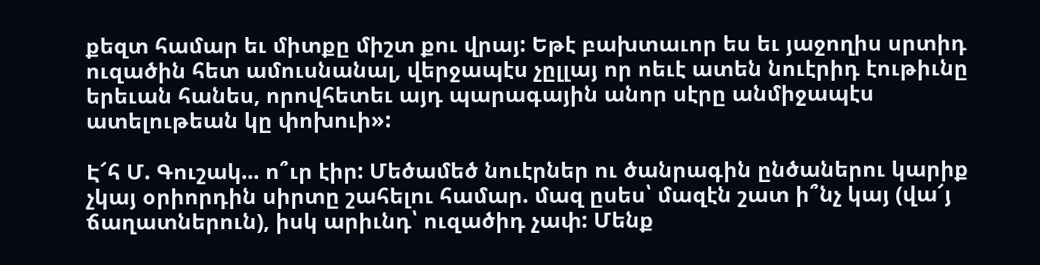քեզտ համար եւ միտքը միշտ քու վրայ: Եթէ բախտաւոր ես եւ յաջողիս սրտիդ ուզածին հետ ամուսնանալ, վերջապէս չըլլայ որ ոեւէ ատեն նուէրիդ էութիւնը երեւան հանես, որովհետեւ այդ պարագային անոր սէրը անմիջապէս ատելութեան կը փոխուի»:

Է՜հ Մ. Գուշակ... ո՞ւր էիր: Մեծամեծ նուէրներ ու ծանրագին ընծաներու կարիք չկայ օրիորդին սիրտը շահելու համար. մազ ըսես՝ մազէն շատ ի՞նչ կայ (վա՜յ ճաղատներուն), իսկ արիւնդ՝ ուզածիդ չափ: Մենք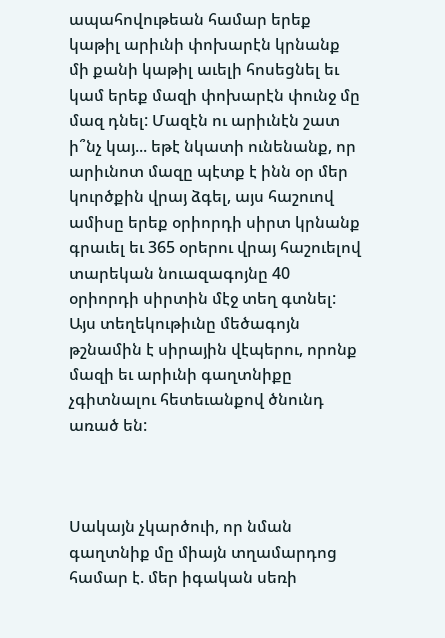ապահովութեան համար երեք կաթիլ արիւնի փոխարէն կրնանք մի քանի կաթիլ աւելի հոսեցնել եւ կամ երեք մազի փոխարէն փունջ մը մազ դնել: Մազէն ու արիւնէն շատ ի՞նչ կայ... եթէ նկատի ունենանք, որ արիւնոտ մազը պէտք է ինն օր մեր կուրծքին վրայ ձգել, այս հաշուով ամիսը երեք օրիորդի սիրտ կրնանք գրաւել եւ 365 օրերու վրայ հաշուելով տարեկան նուազագոյնը 40 օրիորդի սիրտին մէջ տեղ գտնել: Այս տեղեկութիւնը մեծագոյն թշնամին է սիրային վէպերու, որոնք մազի եւ արիւնի գաղտնիքը չգիտնալու հետեւանքով ծնունդ առած են:



Սակայն չկարծուի, որ նման գաղտնիք մը միայն տղամարդոց համար է. մեր իգական սեռի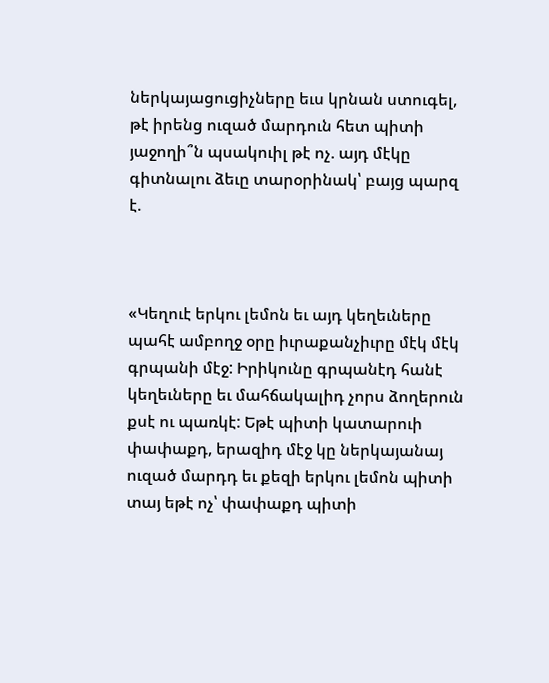ներկայացուցիչները եւս կրնան ստուգել, թէ իրենց ուզած մարդուն հետ պիտի յաջողի՞ն պսակուիլ թէ ոչ. այդ մէկը գիտնալու ձեւը տարօրինակ՝ բայց պարզ է.



«Կեղուէ երկու լեմոն եւ այդ կեղեւները պահէ ամբողջ օրը իւրաքանչիւրը մէկ մէկ գրպանի մէջ: Իրիկունը գրպանէդ հանէ կեղեւները եւ մահճակալիդ չորս ձողերուն քսէ ու պառկէ: Եթէ պիտի կատարուի փափաքդ, երազիդ մէջ կը ներկայանայ ուզած մարդդ եւ քեզի երկու լեմոն պիտի տայ եթէ ոչ՝ փափաքդ պիտի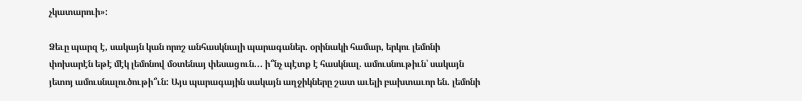չկատարուի»:

Ձեւը պարզ է, սակայն կան որոշ անհասկնալի պարագաներ. օրինակի համար, երկու լեմոնի փոխարէն եթէ մէկ լեմոնով մօտենայ փեսացուն... ի՞նչ պէտք է հասկնալ. ամուսնութիւն՝ սակայն յետոյ ամուսնալուծութի՞ւն: Այս պարագային սակայն աղջիկները շատ աւելի բախտաւոր են. լեմոնի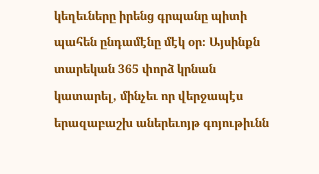կեղեւները իրենց գրպանը պիտի պահեն ընդամէնը մէկ օր։ Այսինքն տարեկան 365 փորձ կրնան կատարել, մինչեւ որ վերջապէս երազաբաշխ աներեւոյթ գոյութիւնն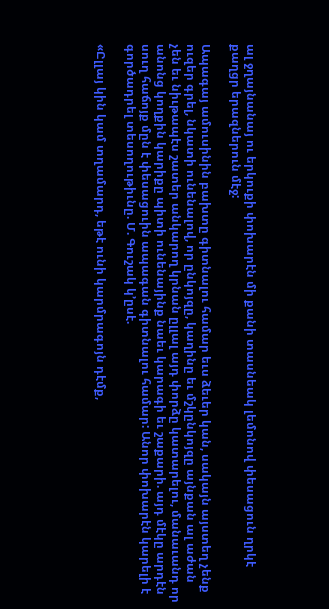ալ ջղայնանայ ու երկուքի փոխարէն մի քանի տասնեակ լեմոնով փեսացուն ղրկէ քաղցր երազներուն մէջ:

Ապագայ ամուսինին բախտը գիտնալու համար եւս ձեւեր կան, սակայն այստեղ չենք ուզեր գրել, նկատի ունենալով, որ ընկոյզը, կաղինը եւ մշկընկոյզը այնքան ալ աժան չեն եւ նիւթապէս շատեր անկարող կրնան ըլլալ այդ փորձը կատարելու, մանաւանդ որ անոնց կողքին կարիքը պիտի ունենայինք նաեւ կարագի եւ շաքարի. այդ մէկը արդէն սուղ հաճոյք մըն է փեսացուին ապագան գիտնալու համար: Անոր փոխարէն կարելի է գործադրել տեսողութիւնը. Մ. Գուշակ կ՚ըսէ.

«Ըլլայ կին կամ տղամարդ, եթէ ունի կարմրագոյն դէմք,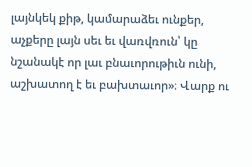լայնկեկ քիթ, կամարաձեւ ունքեր, աչքերը լայն սեւ եւ վառվռուն՝ կը նշանակէ որ լաւ բնաւորութիւն ունի, աշխատող է եւ բախտաւոր»։ Վարք ու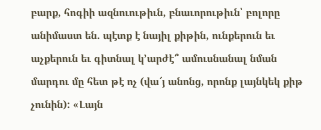բարք, հոգիի ազնուութիւն, բնաւորութիւն՝ բոլորը անիմաստ են. պէտք է նայիլ քիթին, ունքերուն եւ աչքերուն եւ գիտնալ կ՚արժէ՞ ամուսնանալ նման մարդու մը հետ թէ ոչ (վա՜յ անոնց, որոնք լայնկեկ քիթ չունին): «Լայն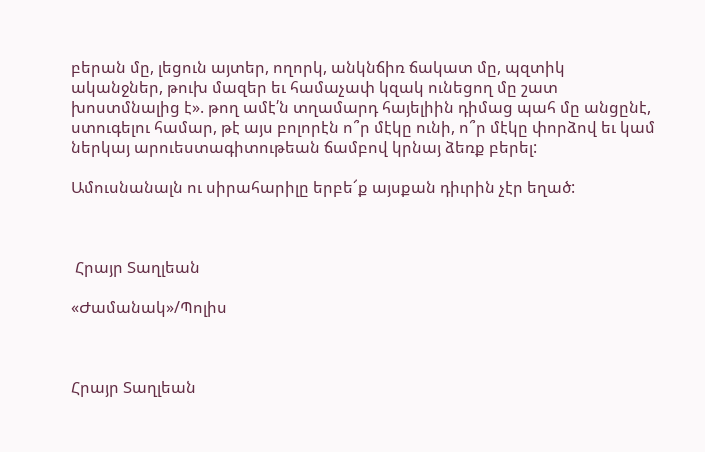բերան մը, լեցուն այտեր, ողորկ, անկնճիռ ճակատ մը, պզտիկ ականջներ, թուխ մազեր եւ համաչափ կզակ ունեցող մը շատ խոստմնալից է». թող ամէ՛ն տղամարդ հայելիին դիմաց պահ մը անցընէ, ստուգելու համար, թէ այս բոլորէն ո՞ր մէկը ունի, ո՞ր մէկը փորձով եւ կամ ներկայ արուեստագիտութեան ճամբով կրնայ ձեռք բերել:

Ամուսնանալն ու սիրահարիլը երբե՜ք այսքան դիւրին չէր եղած:



 Հրայր Տաղլեան

«Ժամանակ»/Պոլիս



Հրայր Տաղլեան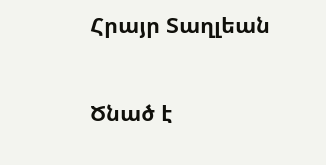Հրայր Տաղլեան

Ծնած է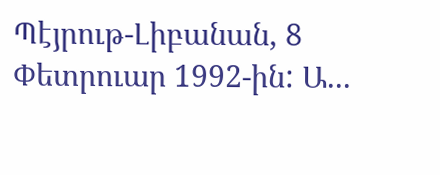Պէյրութ-Լիբանան, 8 Փետրուար 1992-ին: Ա...